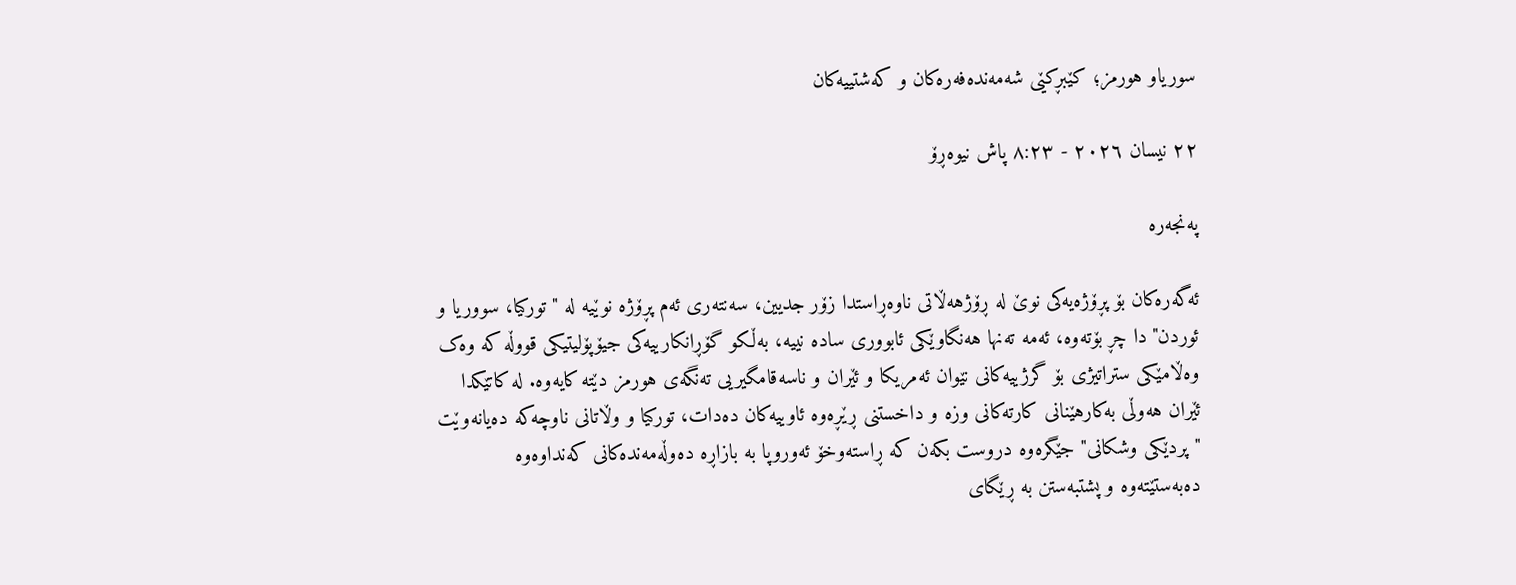سوریاو هورمز؛ کێبڕکێی شەمەندەفەرەکان و کەشتییەکان

٢٢ نیسان ٢٠٢٦ - ٨:٢٣ پاش نیوەڕۆ

پەنجەرە

ئەگەرەکان بۆ پڕۆژەیەکی نوێ لە ڕۆژهەڵاتی ناوەڕاستدا زۆر جدیین، سەنتەری ئەم پڕۆژە نوێیە لە "تورکیا، سووریا و ئوردن"دا چڕ بۆتەوە، ئەمە تەنها هەنگاوێکی ئابووری سادە نییە، بەڵکو گۆڕانکارییەکی جیۆپۆلیتیکی قووڵە کە وەک وەڵامێکی ستراتیژی بۆ گرژییەکانی نێوان ئەمریکا و ئێران و ناسەقامگیریی تەنگەی هورمز دێتە کایەوە. لە کاتێکدا ئێران هەوڵی بەکارهێنانی کارتەکانی وزە و داخستنی ڕێڕەوە ئاوییەکان دەدات، تورکیا و وڵاتانی ناوچەکە دەیانەوێت "پردێکی وشکانی" جێگرەوە دروست بکەن کە ڕاستەوخۆ ئەوروپا بە بازاڕە دەوڵەمەندەکانی کەنداوەوە دەبەستێتەوە و پشتبەستن بە ڕێگای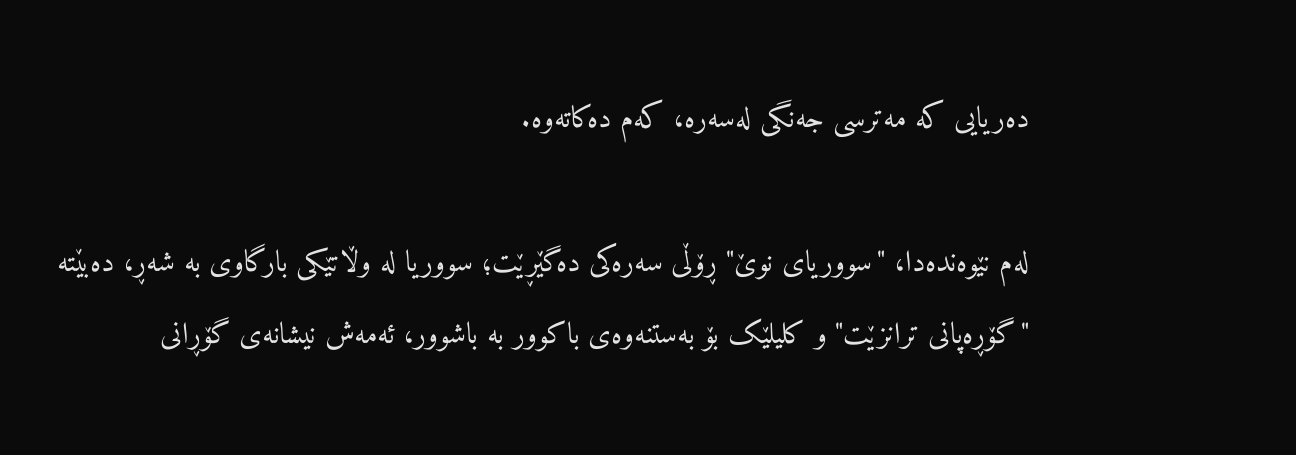دەریایی کە مەترسی جەنگی لەسەرە، کەم دەکاتەوە.

لەم نێوەندەدا، "سووریای نوێ" ڕۆڵی سەرەکی دەگێڕێت؛ سووریا لە وڵاتێکی بارگاوی بە شەڕ، دەبێتە "گۆڕەپانی ترانزێت" و کلیلێک بۆ بەستنەوەی باکوور بە باشوور، ئەمەش نیشانەی گۆڕانی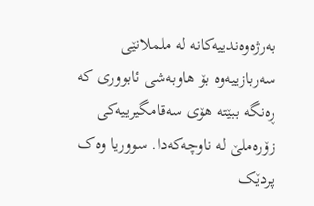بەرژەوەندییەکانە لە ململانێی سەربازییەوە بۆ هاوبەشی ئابووری کە ڕەنگە ببێتە هۆی سەقامگیرییەکی زۆرەملێ لە ناوچەکەدا. سووریا وەک پردێک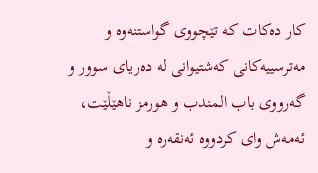کار دەکات کە تێچووی گواستنەوە و مەترسییەکانی کەشتیوانی لە دەریای سوور و گەرووی باب المندب و هورمز ناهێڵێت، ئەمەش وای کردووە ئەنقەرە و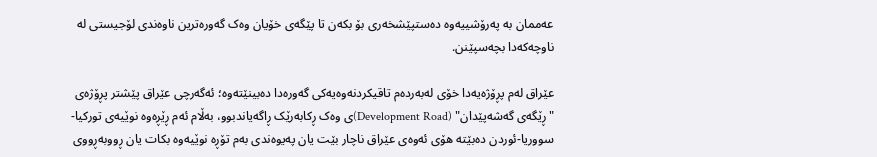عەممان بە پەرۆشییەوە دەستپێشخەری بۆ بکەن تا پێگەی خۆیان وەک گەورەترین ناوەندی لۆجیستی لە ناوچەکەدا بچەسپێنن.

عێراق لەم پڕۆژەیەدا خۆی لەبەردەم تاقیکردنەوەیەکی گەورەدا دەبینێتەوە؛ ئەگەرچی عێراق پێشتر پڕۆژەی "ڕێگەی گەشەپێدان" (Development Road)ی وەک ڕکابەرێک ڕاگەیاندبوو، بەڵام ئەم ڕێڕەوە نوێیەی تورکیا-سووریا-ئوردن دەبێتە هۆی ئەوەی عێراق ناچار بێت یان پەیوەندی بەم تۆڕە نوێیەوە بکات یان ڕووبەڕووی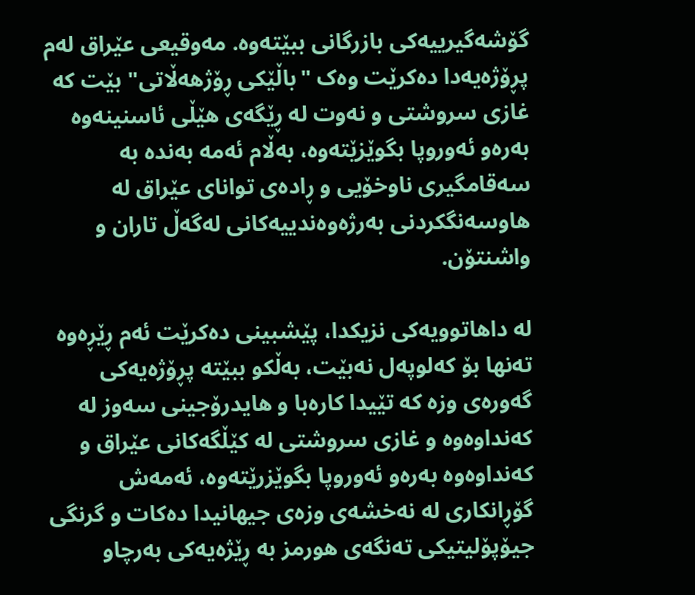گۆشەگیرییەکی بازرگانی ببێتەوە. مەوقیعی عێراق لەم پڕۆژەیەدا دەکرێت وەک "باڵێکی ڕۆژهەڵاتی" بێت کە غازی سروشتی و نەوت لە ڕێگەی هێڵی ئاسنینەوە بەرەو ئەوروپا بگوێزێتەوە، بەڵام ئەمە بەندە بە سەقامگیری ناوخۆیی و ڕادەی توانای عێراق لە هاوسەنگکردنی بەرژەوەندییەکانی لەگەڵ تاران و واشنتۆن.

لە داهاتوویەکی نزیکدا، پێشبینی دەکرێت ئەم ڕێڕەوە تەنها بۆ کەلوپەل نەبێت، بەڵکو ببێتە پڕۆژەیەکی گەورەی وزە کە تێیدا کارەبا و هایدرۆجینی سەوز لە کەنداوەوە و غازی سروشتی لە کێڵگەکانی عێراق و کەنداوەوە بەرەو ئەوروپا بگوێزرێتەوە، ئەمەش گۆڕانکاری لە نەخشەی وزەی جیهانیدا دەکات و گرنگی جیۆپۆلیتیکی تەنگەی هورمز بە ڕێژەیەکی بەرچاو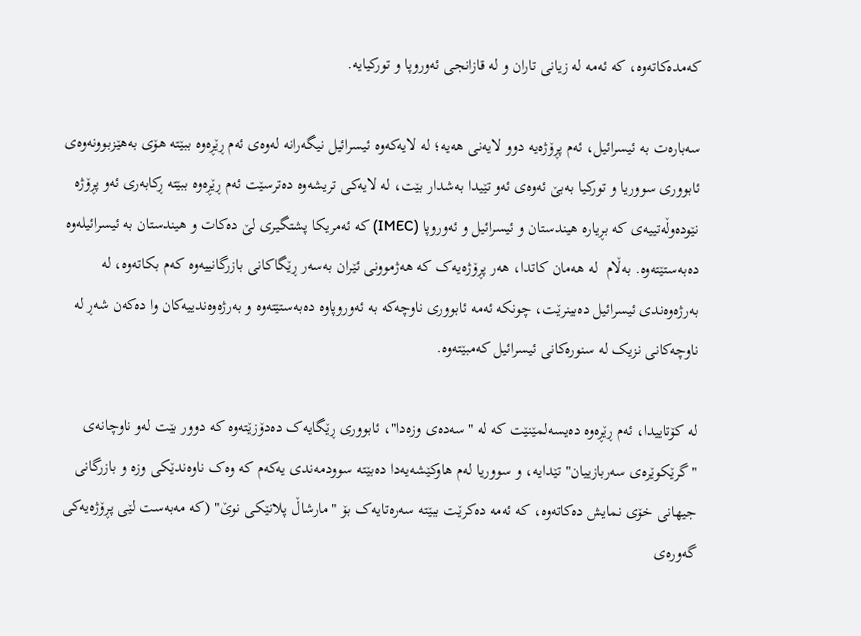کەمدەکاتەوە، کە ئەمە لە زیانی تاران و لە قازانجی ئەوروپا و تورکیایە.

سەبارەت بە ئیسرائیل، ئەم پڕۆژەیە دوو لایەنی هەیە؛ لە لایەکەوە ئیسرائیل نیگەرانە لەوەی ئەم ڕێڕەوە ببێتە هۆی بەهێزبوونەوەی ئابووری سووریا و تورکیا بەبێ ئەوەی ئەو تێیدا بەشدار بێت، لە لایەکی تریشەوە دەترسێت ئەم ڕێڕەوە ببێتە ڕکابەری ئەو پڕۆژە نێودەوڵەتییەی کە بڕیارە هیندستان و ئیسرائیل و ئەوروپا (IMEC) کە ئەمریکا پشتگیری لێ دەکات و هیندستان بە ئیسرائیلەوە دەبەستێتەوە. بەڵام  لە هەمان کاتدا، هەر پڕۆژەیەک کە هەژموونی ئێران بەسەر ڕێگاکانی بازرگانییەوە کەم بکاتەوە، لە بەرژەوەندی ئیسرائیل دەبینرێت، چونکە ئەمە ئابووری ناوچەکە بە ئەوروپاوە دەبەستێتەوە و بەرژەوەندییەکان وا دەکەن شەڕ لە ناوچەکانی نزیک لە سنورەکانی ئیسرائیل کەمبێتەوە.

لە کۆتاییدا، ئەم ڕێڕەوە دەیسەلمێنێت کە لە "سەدەی وزەدا"، ئابووری ڕێگایەک دەدۆزێتەوە کە دوور بێت لەو ناوچانەی "گرێکوێرەی سەربازییان" تێدایە، و سووریا لەم هاوکێشەیەدا دەبێتە سوودمەندی یەکەم کە وەک ناوەندێکی وزە و بازرگانی جیهانی خۆی نمایش دەکاتەوە، کە ئەمە دەکرێت ببێتە سەرەتایەک بۆ "مارشاڵ پلانێکی نوێ" (کە مەبەست لێی پڕۆژەیەکی گەورەی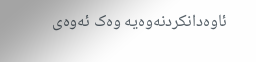ئاوەدانکردنەوەیە وەک ئەوەی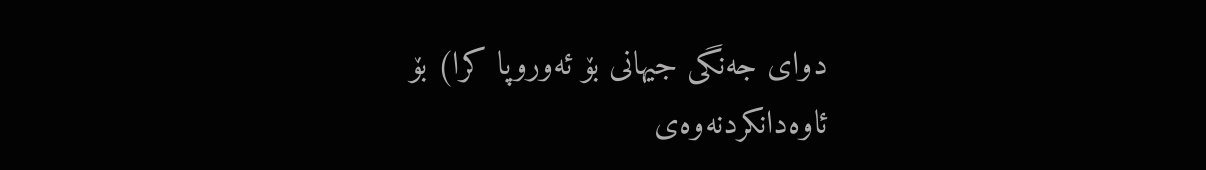دوای جەنگی جیهانی بۆ ئەوروپا کرا) بۆ ئاوەدانکردنەوەی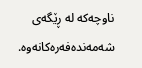ناوچەکە لە ڕێگەی شەمەندەفەرەکانەوە.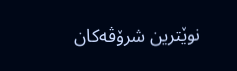نوێترین شرۆڤەکان